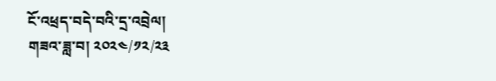ངོ་འཕྲད་བདེ་བའི་དྲ་འབྲེལ།
གཟའ་ཟླ་བ། ༢༠༢༤/༡༢/༢༣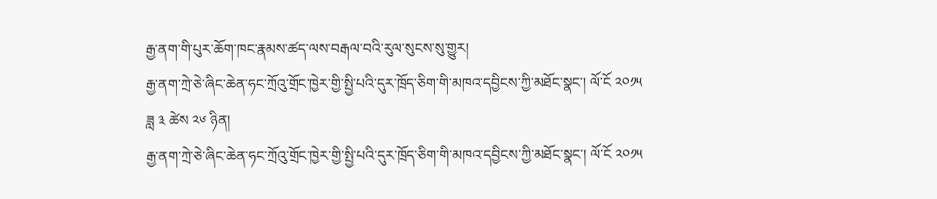རྒྱ་ནག་གི་པུར་ཆོག་ཁང་རྣམས་ཚད་ལས་བརྒལ་བའི་རུལ་སུངས་སུ་གྱུར།
རྒྱ་ནག་ཀྲེ་ཅེ་ཞིང་ཆེན་ཧང་ཀྲོའུ་གྲོང་ཁྱེར་གྱི་སྤྱི་པའི་དུར་ཁྲོད་ཅིག་གི་མཁའ་དབྱིངས་ཀྱི་མཐོང་སྣང་། ལོ་ངོ ༢༠༡༥ ཟླ ༣ ཚེས ༢༦ ཉིན།
རྒྱ་ནག་ཀྲེ་ཅེ་ཞིང་ཆེན་ཧང་ཀྲོའུ་གྲོང་ཁྱེར་གྱི་སྤྱི་པའི་དུར་ཁྲོད་ཅིག་གི་མཁའ་དབྱིངས་ཀྱི་མཐོང་སྣང་། ལོ་ངོ ༢༠༡༥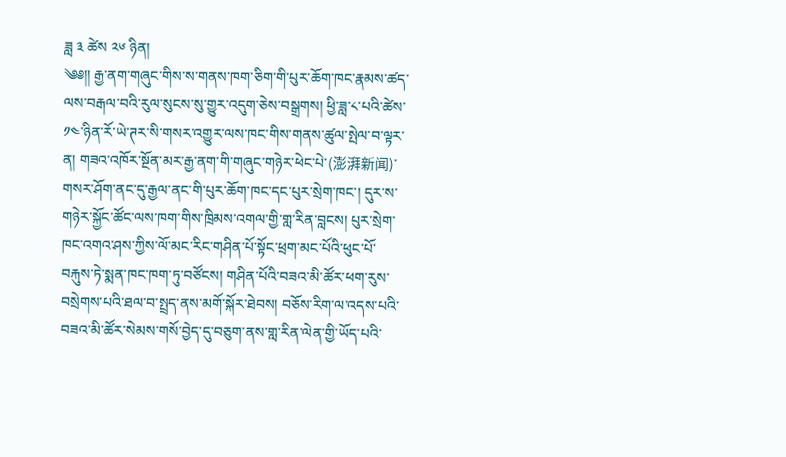ཟླ ༣ ཚེས ༢༦ ཉིན།
༄༅།། རྒྱ་ནག་གཞུང་གིས་ས་གནས་ཁག་ཅིག་གི་པུར་ཆོག་ཁང་རྣམས་ཚད་ལས་བརྒལ་བའི་རུལ་སུངས་སུ་གྱུར་འདུག་ཅེས་བསྒྲགས། ཕྱི་ཟླ་༨་པའི་ཚེས་༡༤་ཉིན་རོ་ཡེ་ཊར་སི་གསར་འགྱུར་ལས་ཁང་གིས་གནས་ཚུལ་སྤེལ་བ་ལྟར་ན། གཟའ་འཁོར་སྔོན་མར་རྒྱ་ནག་གི་གཞུང་གཉེར་ཕེང་པེ་(澎湃新闻)་གསར་ཤོག་ནང་དུ་རྒྱལ་ནང་གི་པུར་ཆོག་ཁང་དང་པུར་སྲེག་ཁང་། དུར་ས་གཉེར་སྐྱོང་ཚོང་ལས་ཁག་གིས་ཁྲིམས་འགལ་གྱི་གླ་རིན་བླངས། པུར་སྲེག་ཁང་འགའ་ཤས་ཀྱིས་ལོ་མང་རིང་གཤིན་པོ་སྟོང་ཕྲག་མང་པོའི་ཕུང་པོ་བརྐུས་ཏེ་སྨན་ཁང་ཁག་ཏུ་བཙོངས། གཤིན་པོའི་བཟའ་མི་ཚོར་ཕག་རུས་བསྲེགས་པའི་ཐལ་བ་སྤྲད་ནས་མགོ་སྐོར་ཐེབས། བཅོས་རིག་ལ་འདས་པའི་བཟའ་མི་ཚོར་སེམས་གསོ་བྱེད་དུ་བཅུག་ནས་གླ་རིན་ལེན་གྱི་ཡོད་པའི་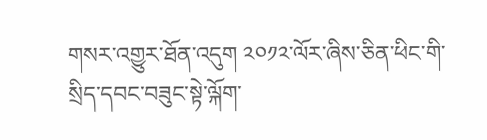གསར་འགྱུར་ཐོན་འདུག ༢༠༡༢་ལོར་ཞིས་ཅིན་ཕིང་གི་སྲིད་དབང་བཟུང་སྟེ་ལྐོག་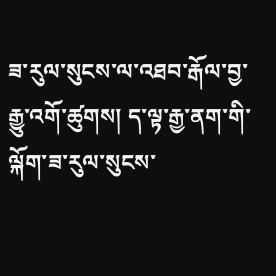ཟ་རུལ་སུངས་ལ་འཐབ་རྒོལ་བྱ་རྒྱུ་འགོ་ཚུགས། ད་ལྟ་རྒྱ་ནག་གི་ལྐོག་ཟ་རུལ་སུངས་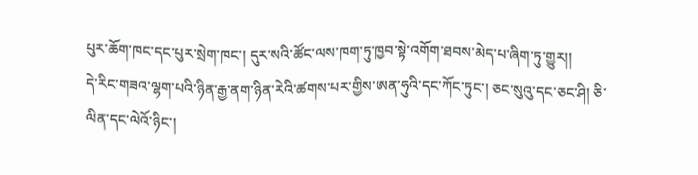པུར་ཆོག་ཁང་དང་པུར་སྲེག་ཁང་། དུར་སའི་ཚོང་ལས་ཁག་ཏུ་ཁྱབ་སྟེ་འགོག་ཐབས་མེད་པ་ཞིག་ཏུ་གྱུར།།
དེ་རིང་གཟའ་ལྷག་པའི་ཉིན་རྒྱ་ནག་ཉིན་རེའི་ཚགས་པར་གྱིས་ཨན་ཧུའི་དང་ཀོང་ཏུང་། ཅང་སུའུ་དང་ཅང་ཤི། ཅི་ལིན་དང་ལེའོ་ཉིང་།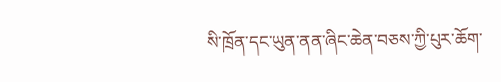སི་ཁྲོན་དང་ཡུན་ནན་ཞིང་ཆེན་བཅས་ཀྱི་པུར་ཆོག་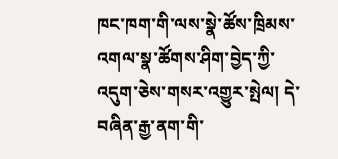ཁང་ཁག་གི་ལས་སྣེ་ཚོས་ཁྲིམས་འགལ་སྣ་ཚོགས་ཤིག་བྱེད་ཀྱི་འདུག་ཅེས་གསར་འགྱུར་སྤེལ། དེ་བཞིན་རྒྱ་ནག་གི་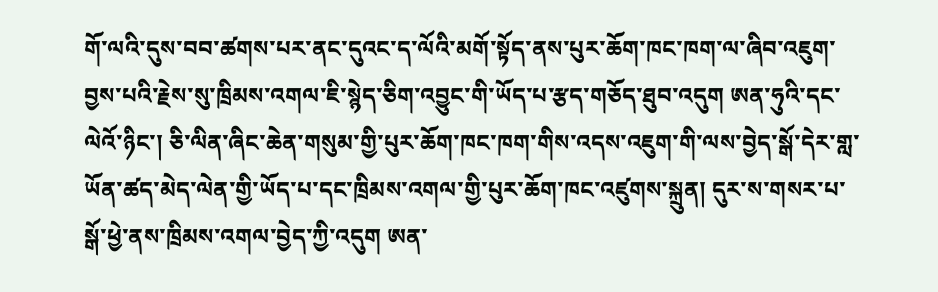གོ་ལའི་དུས་བབ་ཚགས་པར་ནང་དུའང་ད་ལོའི་མགོ་སྟོད་ནས་པུར་ཆོག་ཁང་ཁག་ལ་ཞིབ་འཇུག་བྱས་པའི་རྗེས་སུ་ཁྲིམས་འགལ་ཇི་སྙེད་ཅིག་འབྱུང་གི་ཡོད་པ་རྩད་གཅོད་ཐུབ་འདུག ཨན་ཧུའི་དང་ལེའོ་ཉིང་། ཅི་ལིན་ཞིང་ཆེན་གསུམ་གྱི་པུར་ཆོག་ཁང་ཁག་གིས་འདས་འཇུག་གི་ལས་བྱེད་སྒོ་དེར་གླ་ཡོན་ཚད་མེད་ལེན་གྱི་ཡོད་པ་དང་ཁྲིམས་འགལ་གྱི་པུར་ཆོག་ཁང་འཛུགས་སྐྲུན། དུར་ས་གསར་པ་སྒོ་ཕྱེ་ནས་ཁྲིམས་འགལ་བྱེད་ཀྱི་འདུག ཨན་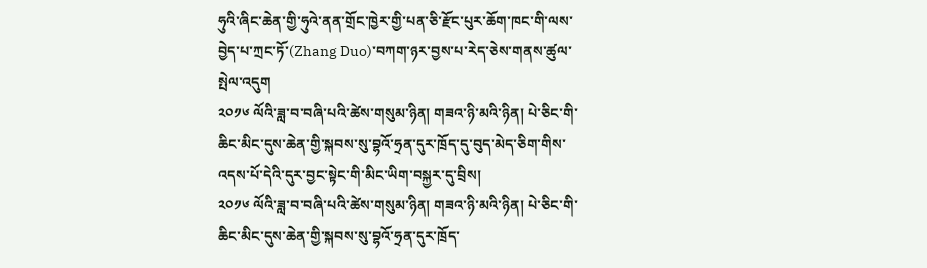ཧུའི་ཞིང་ཆེན་གྱི་ཧུའེ་ནན་གྲོང་ཁྱེར་གྱི་པན་ཅི་རྫོང་པུར་ཆོག་ཁང་གི་ལས་བྱེད་པ་ཀྲང་ཏོ་(Zhang Duo)་བཀག་ཉར་བྱས་པ་རེད་ཅེས་གནས་ཚུལ་སྤེལ་འདུག
༢༠༡༦ ལོའི་ཟླ་བ་བཞི་པའི་ཚེས་གསུམ་ཉིན། གཟའ་ཉི་མའི་ཉིན། པེ་ཅིང་གི་ཆིང་མིང་དུས་ཆེན་གྱི་སྐབས་སུ་བྷའོ་ཧྲན་དུར་ཁྲོད་དུ་བུད་མེད་ཅིག་གིས་འདས་པོ་དེའི་དུར་བྱང་སྟེང་གི་མིང་ཡིག་བསྐྱར་དུ་བྲིས།
༢༠༡༦ ལོའི་ཟླ་བ་བཞི་པའི་ཚེས་གསུམ་ཉིན། གཟའ་ཉི་མའི་ཉིན། པེ་ཅིང་གི་ཆིང་མིང་དུས་ཆེན་གྱི་སྐབས་སུ་བྷའོ་ཧྲན་དུར་ཁྲོད་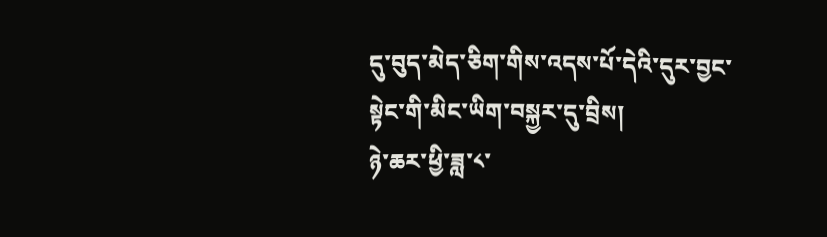དུ་བུད་མེད་ཅིག་གིས་འདས་པོ་དེའི་དུར་བྱང་སྟེང་གི་མིང་ཡིག་བསྐྱར་དུ་བྲིས།
ཉེ་ཆར་ཕྱི་ཟླ་༨་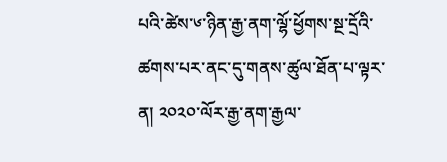པའི་ཚེས་༦་ཉིན་རྒྱ་ནག་ལྷོ་ཕྱོགས་སྔ་དྲོའི་ཚགས་པར་ནང་དུ་གནས་ཚུལ་ཐོན་པ་ལྟར་ན། ༢༠༢༠་ལོར་རྒྱ་ནག་རྒྱལ་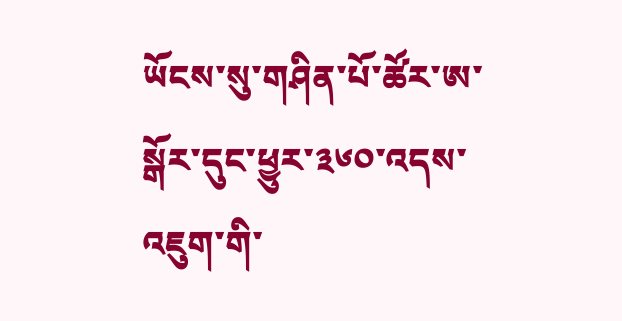ཡོངས་སུ་གཤིན་པོ་ཚོར་ཨ་སྒོར་དུང་ཕྱུར་༣༦༠་འདས་འཇུག་གི་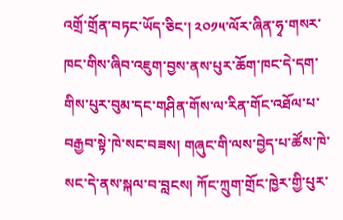འགྲོ་གྲོན་བཏང་ཡོད་ཅིང་། ༢༠༡༥་ལོར་ཞིན་ཧྭ་གསར་ཁང་གིས་ཞིབ་འཇུག་བྱས་ནས་པུར་ཆོག་ཁང་དེ་དག་གིས་པུར་བུམ་དང་གཤིན་གོས་ལ་རིན་གོང་འཐོལ་པ་བརྒྱབ་སྟེ་ཁེ་སང་བཟས། གཞུང་གི་ལས་བྱེད་པ་ཚོས་ཁེ་སང་དེ་ནས་སྐལ་བ་བླངས། ཀོང་ཀྲུག་གྲོང་ཁྱེར་གྱི་པུར་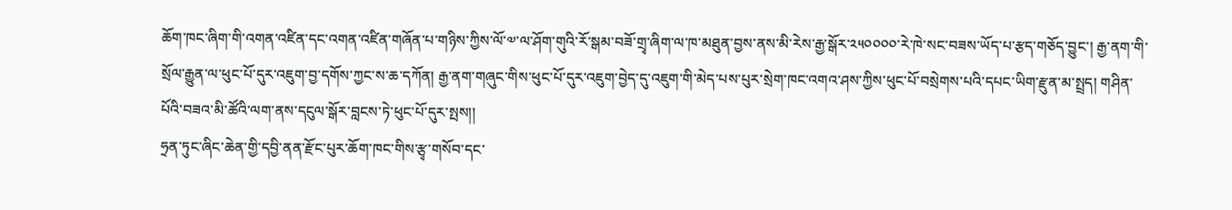ཆོག་ཁང་ཞིག་གི་འགན་འཛིན་དང་འགན་འཛིན་གཞོན་པ་གཉིས་ཀྱིས་ལོ་༧་ལ་ཤོག་གུའི་རོ་སྒམ་བཟོ་གྲྭ་ཞིག་ལ་ཁ་མཐུན་བྱས་ནས་མི་རེས་རྒྱ་སྒོར་༢༥༠༠༠༠་རེ་ཁེ་སང་བཟས་ཡོད་པ་རྩད་གཅོད་བྱུང་། རྒྱ་ནག་གི་སྲོལ་རྒྱུན་ལ་ཕུང་པོ་དུར་འཇུག་བྱ་དགོས་ཀྱང་ས་ཆ་དཀོན། རྒྱ་ནག་གཞུང་གིས་ཕུང་པོ་དུར་འཇུག་བྱེད་དུ་འཇུག་གི་མེད་པས་པུར་སྲེག་ཁང་འགའ་ཤས་ཀྱིས་ཕུང་པོ་བསྲེགས་པའི་དཔང་ཡིག་རྫུན་མ་སྤྲད། གཤིན་པོའི་བཟའ་མི་ཚོའི་ལག་ནས་དངུལ་སྒོར་བླངས་ཏེ་ཕུང་པོ་དུར་སྤས།།
ཧྲན་ཏུང་ཞིང་ཆེན་གྱི་དབྱི་ནན་རྫོང་པུར་ཆོག་ཁང་གིས་རྩྭ་གསོབ་དང་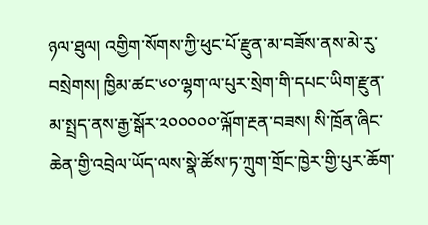ཉལ་ཐུལ། འགྱིག་སོགས་ཀྱི་ཕུང་པོ་རྫུན་མ་བཟོས་ནས་མེ་རུ་བསྲེགས། ཁྱིམ་ཚང་༦༠་ལྷག་ལ་པུར་སྲེག་གི་དཔང་ཡིག་རྫུན་མ་སྤྲད་ནས་རྒྱ་སྒོར་༢༠༠༠༠༠་ལྐོག་རྔན་བཟས། སི་ཁྲོན་ཞིང་ཆེན་གྱི་འབྲེལ་ཡོད་ལས་སྣེ་ཚོས་ཏ་ཀྲུག་གྲོང་ཁྱེར་གྱི་པུར་ཆོག་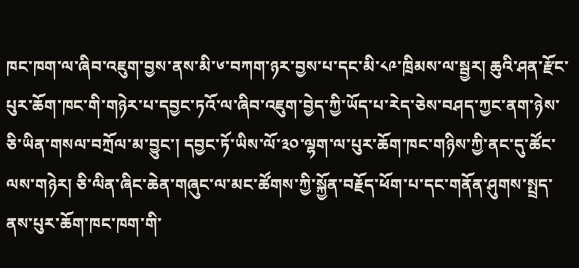ཁང་ཁག་ལ་ཞིབ་འཇུག་བྱས་ནས་མི་༦་བཀག་ཉར་བྱས་པ་དང་མི་༨༩་ཁྲིམས་ལ་སྦྱར། ཆུའི་ཤན་རྫོང་པུར་ཆོག་ཁང་གི་གཉེར་པ་དབྱང་ཏའོ་ལ་ཞིབ་འཇུག་བྱེད་ཀྱི་ཡོད་པ་རེད་ཅེས་བཤད་ཀྱང་ནག་ཉེས་ཅི་ཡིན་གསལ་བཀྲོལ་མ་བྱུང་། དབྱང་ཏོ་ཡིས་ལོ་༣༠་ལྷག་ལ་པུར་ཆོག་ཁང་གཉིས་ཀྱི་ནང་དུ་ཚོང་ལས་གཉེར། ཅི་ལིན་ཞིང་ཆེན་གཞུང་ལ་མང་ཚོགས་ཀྱི་སྐྱོན་བརྗོད་ཕོག་པ་དང་གནོན་ཤུགས་སྤྲད་ནས་པུར་ཆོག་ཁང་ཁག་གི་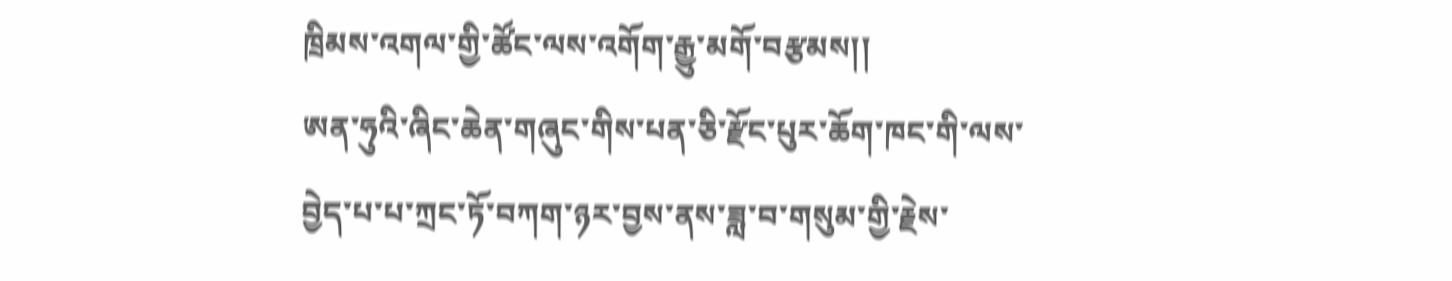ཁྲིམས་འགལ་གྱི་ཚོང་ལས་འགོག་རྒྱུ་མགོ་བརྩམས།།
ཨན་ཧུའི་ཞིང་ཆེན་གཞུང་གིས་པན་ཅི་རྫོང་པུར་ཆོག་ཁང་གི་ལས་བྱེད་པ་པ་ཀྲང་ཏོ་བཀག་ཉར་བྱས་ནས་ཟླ་བ་གསུམ་གྱི་རྗེས་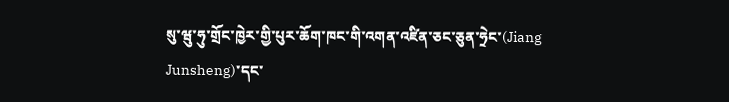སུ་ཝུ་ཧུ་གྲོང་ཁྱེར་གྱི་པུར་ཆོག་ཁང་གི་འགན་འཛིན་ཅང་ཅུན་ཧྲེང་(Jiang Junsheng)་དང་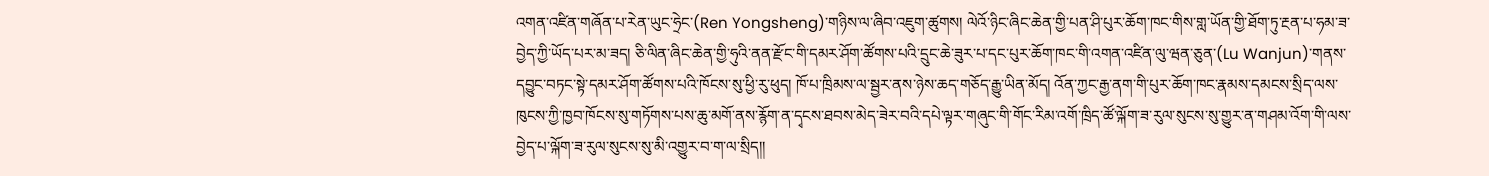འགན་འཛིན་གཞོན་པ་རེན་ཡུང་ཧྲེང་(Ren Yongsheng)་གཉིས་ལ་ཞིབ་འཇུག་ཚུགས། ལེའོ་ཉིང་ཞིང་ཆེན་གྱི་པན་ཤི་པུར་ཆོག་ཁང་གིས་གླ་ཡོན་གྱི་ཐོག་ཏུ་རྔན་པ་ཧམ་ཟ་བྱེད་ཀྱི་ཡོད་པར་མ་ཟད། ཅི་ལིན་ཞིང་ཆེན་གྱི་ཧུའི་ནན་རྫོང་གི་དམར་ཤོག་ཚོགས་པའི་དྲུང་ཆེ་ཟུར་པ་དང་པུར་ཆོག་ཁང་གི་འགན་འཛིན་ལུ་ཝན་ཅུན་(Lu Wanjun)་གནས་དབྱུང་བཏང་སྟེ་དམར་ཤོག་ཚོགས་པའི་ཁོངས་སུ་ཕྱི་རུ་ཕུད། ཁོ་པ་ཁྲིམས་ལ་སྦྱར་ནས་ཉེས་ཆད་གཅོད་རྒྱུ་ཡིན་མོད། འོན་ཀྱང་རྒྱ་ནག་གི་པུར་ཆོག་ཁང་རྣམས་དམངས་སྲིད་ལས་ཁུངས་ཀྱི་ཁྱབ་ཁོངས་སུ་གཏོགས་པས་ཆུ་མགོ་ནས་རྙོག་ན་དྭངས་ཐབས་མེད་ཟེར་བའི་དཔེ་ལྟར་གཞུང་གི་གོང་རིམ་འགོ་ཁྲིད་ཚོ་ལྐོག་ཟ་རུལ་སུངས་སུ་གྱུར་ན་གཤམ་འོག་གི་ལས་བྱེད་པ་ལྐོག་ཟ་རུལ་སུངས་སུ་མི་འགྱུར་བ་ག་ལ་སྲིད།།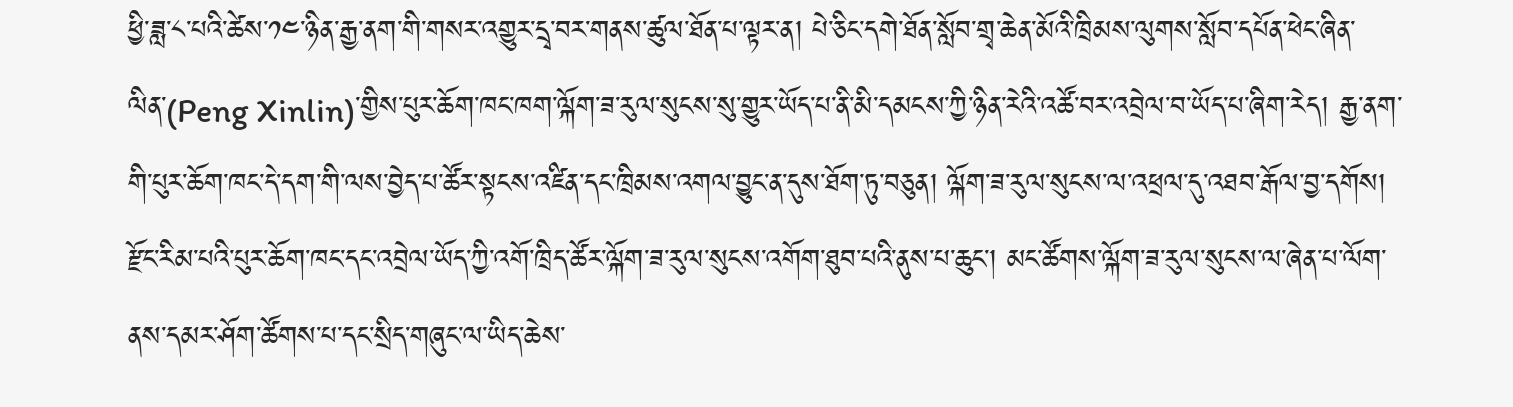ཕྱི་ཟླ་༨་པའི་ཚེས་༡༤་ཉིན་རྒྱ་ནག་གི་གསར་འགྱུར་དྲྭ་བར་གནས་ཚུལ་ཐོན་པ་ལྟར་ན། པེ་ཅིང་དགེ་ཐོན་སློབ་གྲྭ་ཆེན་མོའི་ཁྲིམས་ལུགས་སློབ་དཔོན་ཕེང་ཞིན་ལིན་(Peng Xinlin)་གྱིས་པུར་ཆོག་ཁང་ཁག་ལྐོག་ཟ་རུལ་སུངས་སུ་གྱུར་ཡོད་པ་ནི་མི་དམངས་ཀྱི་ཉིན་རེའི་འཚོ་བར་འབྲེལ་བ་ཡོད་པ་ཞིག་རེད། རྒྱ་ནག་གི་པུར་ཆོག་ཁང་དེ་དག་གི་ལས་བྱེད་པ་ཚོར་སྟངས་འཛིན་དང་ཁྲིམས་འགལ་བྱུང་ན་དུས་ཐོག་ཏུ་བཅུན། ལྐོག་ཟ་རུལ་སུངས་ལ་འཕྲལ་དུ་འཐབ་རྒོལ་བྱ་དགོས། རྫོང་རིམ་པའི་པུར་ཆོག་ཁང་དང་འབྲེལ་ཡོད་ཀྱི་འགོ་ཁྲིད་ཚོར་ལྐོག་ཟ་རུལ་སུངས་འགོག་ཐུབ་པའི་ནུས་པ་ཆུང་། མང་ཚོགས་ལྐོག་ཟ་རུལ་སུངས་ལ་ཞེན་པ་ལོག་ནས་དམར་ཤོག་ཚོགས་པ་དང་སྲིད་གཞུང་ལ་ཡིད་ཆེས་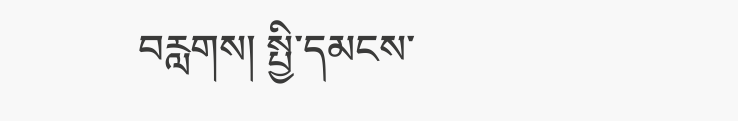བརླགས། སྤྱི་དམངས་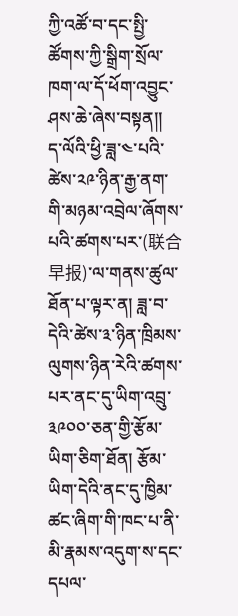ཀྱི་འཚོ་བ་དང་སྤྱི་ཚོགས་ཀྱི་སྒྲིག་སྲོལ་ཁག་ལ་དོ་ཕོག་འབྱུང་ཤས་ཆེ་ཞེས་བསྟན།།
ད་ལོའི་ཕྱི་ཟླ་༤་པའི་ཚེས་༢༩་ཉིན་རྒྱ་ནག་གི་མཉམ་འབྲེལ་ཞོགས་པའི་ཚགས་པར་(联合早报)་ལ་གནས་ཚུལ་ཐོན་པ་ལྟར་ན། ཟླ་བ་དེའི་ཚེས་༣་ཉིན་ཁྲིམས་ལུགས་ཉིན་རེའི་ཚགས་པར་ནང་དུ་ཡིག་འབྲུ་༣༩༠༠་ཅན་གྱི་རྩོམ་ཡིག་ཅིག་ཐོན། རྩོམ་ཡིག་དེའི་ནང་དུ་ཁྱིམ་ཚང་ཞིག་གི་ཁང་པ་ནི་མི་རྣམས་འདུག་ས་དང་དཔལ་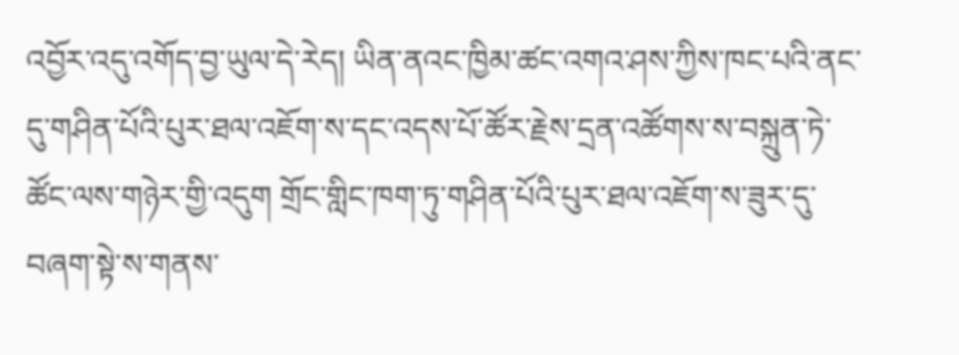འབྱོར་འདུ་འགོད་བྱ་ཡུལ་དེ་རེད། ཡིན་ནའང་ཁྱིམ་ཚང་འགའ་ཤས་ཀྱིས་ཁང་པའི་ནང་དུ་གཤིན་པོའི་པུར་ཐལ་འཇོག་ས་དང་འདས་པོ་ཚོར་རྗེས་དྲན་འཚོགས་ས་བསྐྲུན་ཏེ་ཚོང་ལས་གཉེར་གྱི་འདུག གྲོང་གླིང་ཁག་ཏུ་གཤིན་པོའི་པུར་ཐལ་འཇོག་ས་ཟུར་དུ་བཞག་སྟེ་ས་གནས་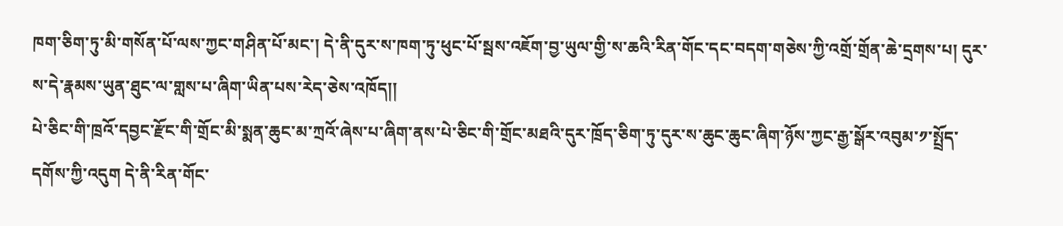ཁག་ཅིག་ཏུ་མི་གསོན་པོ་ལས་ཀྱང་གཤིན་པོ་མང་། དེ་ནི་དུར་ས་ཁག་ཏུ་ཕུང་པོ་སྦས་འཇོག་བྱ་ཡུལ་གྱི་ས་ཆའི་རིན་གོང་དང་བདག་གཅེས་ཀྱི་འགྲོ་གྲོན་ཆེ་དྲགས་པ། དུར་ས་དེ་རྣམས་ཡུན་ཐུང་ལ་གླས་པ་ཞིག་ཡིན་པས་རེད་ཅེས་འཁོད།།
པེ་ཅིང་གི་ཁྲའོ་དབྱང་རྫོང་གི་གྲོང་མི་སྨན་ཆུང་མ་ཀྲའོ་ཞེས་པ་ཞིག་ནས་པེ་ཅིང་གི་གྲོང་མཐའི་དུར་ཁྲོད་ཅིག་ཏུ་དུར་ས་ཆུང་ཆུང་ཞིག་ཉོས་ཀྱང་རྒྱ་སྒོར་འབུམ་༡་སྤྲོད་དགོས་ཀྱི་འདུག དེ་ནི་རིན་གོང་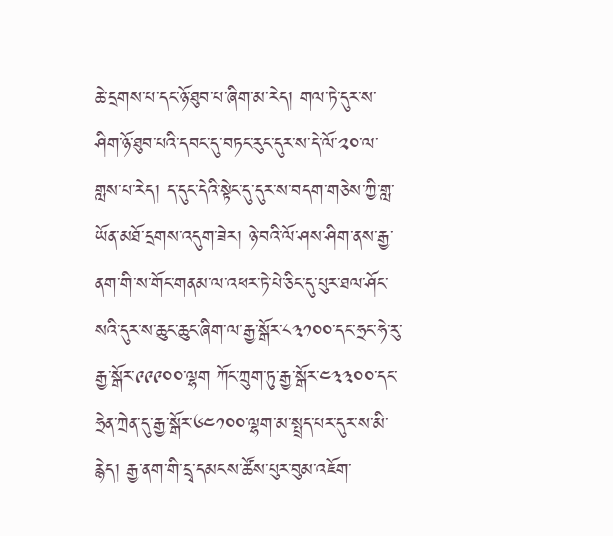ཆེ་དྲགས་པ་དང་ཉོ་ཐུབ་པ་ཞིག་མ་རེད། གལ་ཏེ་དུར་ས་ཤིག་ཉོ་ཐུབ་པའི་དབང་དུ་བཏང་རུང་དུར་ས་དེ་ལོ་༢༠་ལ་གླས་པ་རེད། ད་དུང་དེའི་སྟེང་དུ་དུར་ས་བདག་གཅེས་ཀྱི་གླ་ཡོན་མཐོ་དྲགས་འདུག་ཟེར། ཉེ་བའི་ལོ་ཤས་ཤིག་ནས་རྒྱ་ནག་གི་ས་གོང་གནམ་ལ་འཕར་ཏེ་པེ་ཅིང་དུ་པུར་ཐལ་ཤོང་སའི་དུར་ས་ཆུང་ཆུང་ཞིག་ལ་རྒྱ་སྒོར་༨༣༡༠༠་དང་ཧྲང་ཧེ་རུ་རྒྱ་སྒོར་༩༩༩༠༠་ལྷག ཀོང་ཀྲུག་ཏུ་རྒྱ་སྒོར་༤༣༣༠༠་དང་ཧྲེན་ཀྲེན་དུ་རྒྱ་སྒོར་༦༤༡༠༠་ལྷག་མ་སྤྲད་པར་དུར་ས་མི་རྙེད། རྒྱ་ནག་གི་དྲྭ་དམངས་ཚོས་པུར་བུམ་འཇོག་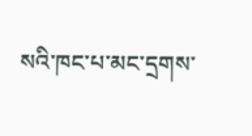སའི་ཁང་པ་མང་དྲགས་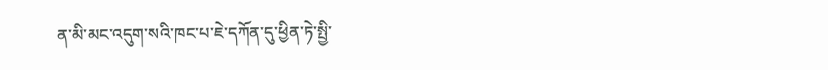ན་མི་མང་འདུག་སའི་ཁང་པ་ཇེ་དཀོན་དུ་ཕྱིན་ཏེ་སྤྱི་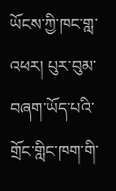ཡོངས་ཀྱི་ཁང་གླ་འཕར། པུར་བུམ་བཞག་ཡོད་པའི་གྲོང་གླིང་ཁག་གི་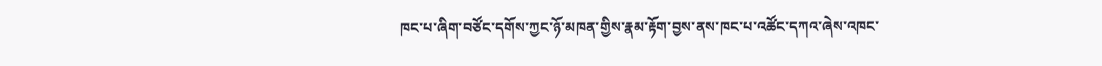ཁང་པ་ཞིག་བཙོང་དགོས་ཀྱང་ཉོ་མཁན་གྱིས་རྣམ་རྟོག་བྱས་ནས་ཁང་པ་འཚོང་དཀའ་ཞེས་འཁང་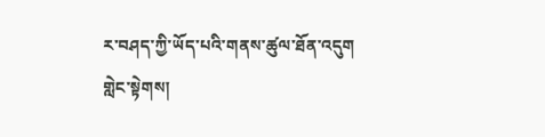ར་བཤད་ཀྱི་ཡོད་པའི་གནས་ཚུལ་ཐོན་འདུག
གླེང་སྟེགས།